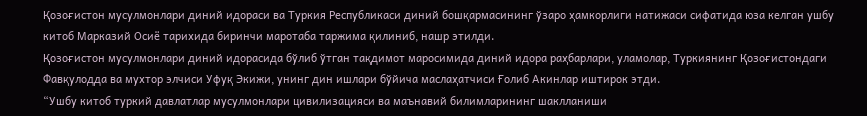Қозоғистон мусулмонлари диний идораси ва Туркия Республикаси диний бошқармасининг ўзаро ҳамкорлиги натижаси сифатида юза келган ушбу китоб Марказий Осиё тарихида биринчи маротаба таржима қилиниб, нашр этилди.
Қозоғистон мусулмонлари диний идорасида бўлиб ўтган тақдимот маросимида диний идора раҳбарлари, уламолар, Туркиянинг Қозоғистондаги Фавқулодда ва мухтор элчиси Уфуқ Экижи, унинг дин ишлари бўйича маслаҳатчиси Ғолиб Акинлар иштирок этди.
“Ушбу китоб туркий давлатлар мусулмонлари цивилизацияси ва маънавий билимларининг шаклланиши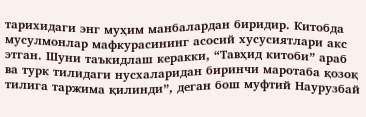тарихидаги энг муҳим манбалардан биридир. Китобда мусулмонлар мафкурасининг асосий хусусиятлари акс этган. Шуни таъкидлаш керакки, “Тавҳид китоби” араб ва турк тилидаги нусхаларидан биринчи маротаба қозоқ тилига таржима қилинди”, деган бош муфтий Наурузбай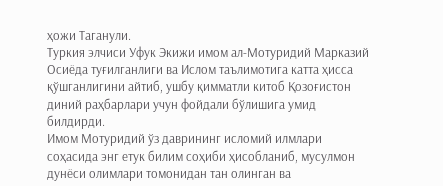ҳожи Таганули.
Туркия элчиси Уфук Экижи имом ал-Мотуридий Марказий Осиёда туғилганлиги ва Ислом таълимотига катта ҳисса қўшганлигини айтиб, ушбу қимматли китоб Қозоғистон диний раҳбарлари учун фойдали бўлишига умид билдирди.
Имом Мотуридий ўз даврининг исломий илмлари соҳасида энг етук билим соҳиби ҳисобланиб, мусулмон дунёси олимлари томонидан тан олинган ва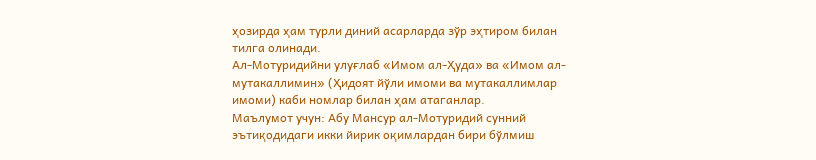ҳозирда ҳам турли диний асарларда зўр эҳтиром билан тилга олинади.
Ал-Мотуридийни улуғлаб «Имом ал-Ҳуда» ва «Имом ал-мутакаллимин» (Ҳидоят йўли имоми ва мутакаллимлар имоми) каби номлар билан ҳам атаганлар.
Маълумот учун: Абу Мансур ал-Мотуридий сунний эътиқодидаги икки йирик оқимлардан бири бўлмиш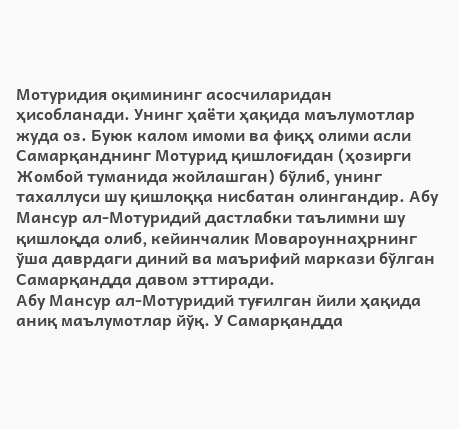Мотуридия оқимининг асосчиларидан ҳисобланади. Унинг ҳаёти ҳақида маълумотлар жуда оз. Буюк калом имоми ва фиқҳ олими асли Самарқанднинг Мотурид қишлоғидан (ҳозирги Жомбой туманида жойлашган) бўлиб, унинг тахаллуси шу қишлоққа нисбатан олингандир. Абу Мансур ал-Мотуридий дастлабки таълимни шу қишлоқда олиб, кейинчалик Мовароуннаҳрнинг ўша даврдаги диний ва маърифий маркази бўлган Самарқандда давом эттиради.
Абу Мансур ал-Мотуридий туғилган йили ҳақида аниқ маълумотлар йўқ. У Самарқандда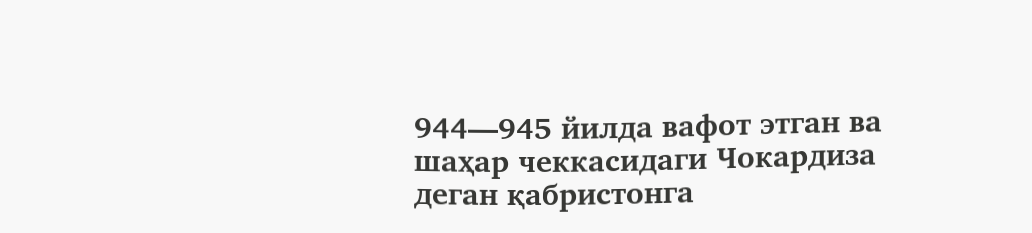944—945 йилда вафот этган ва шаҳар чеккасидаги Чокардиза деган қабристонга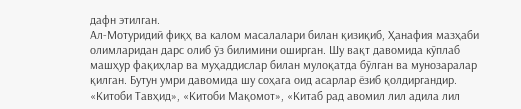дафн этилган.
Ал-Мотуридий фиқҳ ва калом масалалари билан қизиқиб, Ҳанафия мазҳаби олимларидан дарс олиб ўз билимини оширган. Шу вақт давомида кўплаб машҳур фақиҳлар ва муҳаддислар билан мулоқатда бўлган ва мунозаралар қилган. Бутун умри давомида шу соҳага оид асарлар ёзиб қолдиргандир. «Китоби Тавҳид», «Китоби Мақомот», «Китаб рад авомил лил адила лил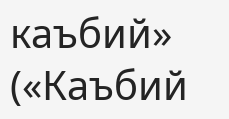каъбий» («Каъбий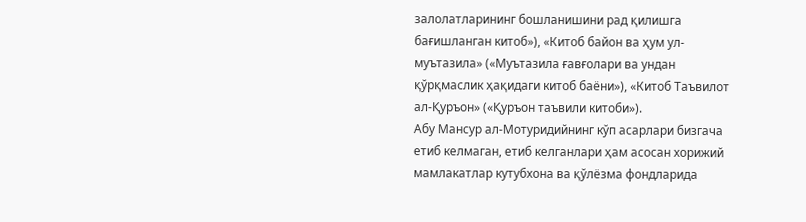залолатларининг бошланишини рад қилишга бағишланган китоб»), «Китоб байон ва ҳум ул-муътазила» («Муътазила ғавғолари ва ундан қўрқмаслик ҳақидаги китоб баёни»), «Китоб Таъвилот ал-Қуръон» («Қуръон таъвили китоби»).
Абу Мансур ал-Мотуридийнинг кўп асарлари бизгача етиб келмаган, етиб келганлари ҳам асосан хорижий мамлакатлар кутубхона ва қўлёзма фондларида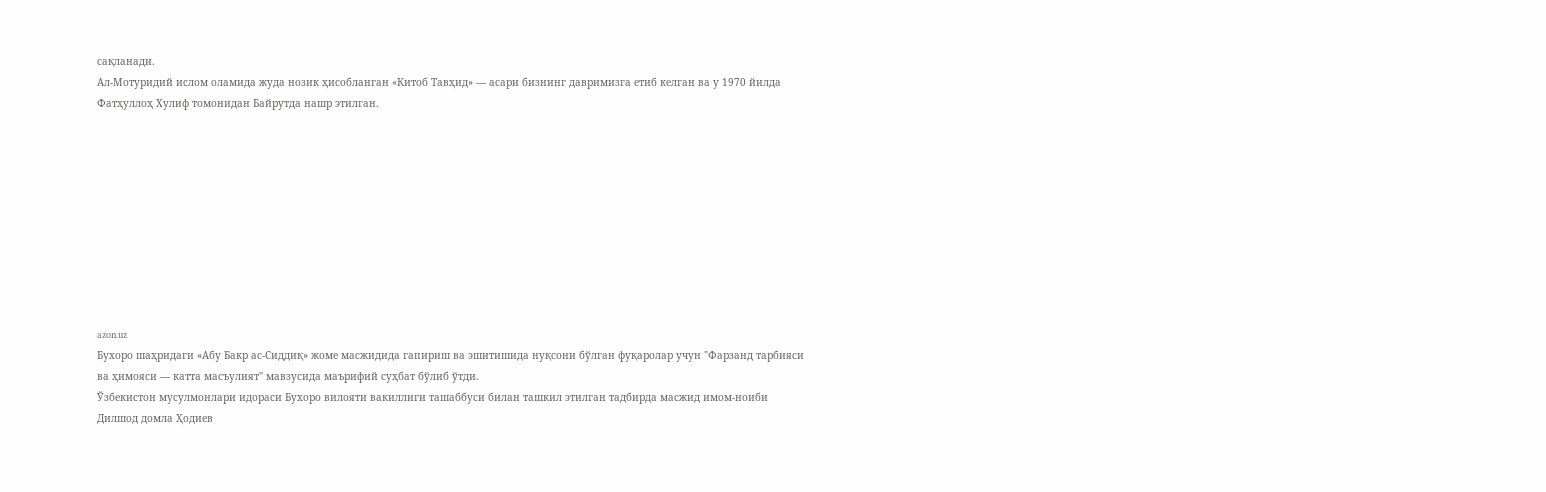сақланади.
Ал-Мотуридий ислом оламида жуда нозик ҳисобланган «Китоб Тавҳид» — асари бизнинг давримизга етиб келган ва у 1970 йилда Фатҳуллоҳ Хулиф томонидан Байрутда нашр этилган.










azon.uz
Бухоро шаҳридаги «Абу Бакр ас-Сиддиқ» жоме масжидида гапириш ва эшитишида нуқсони бўлган фуқаролар учун "Фарзанд тарбияси ва ҳимояси — катта масъулият" мавзусида маърифий суҳбат бўлиб ўтди.
Ўзбекистон мусулмонлари идораси Бухоро вилояти вакиллиги ташаббуси билан ташкил этилган тадбирда масжид имом-ноиби Дилшод домла Ҳодиев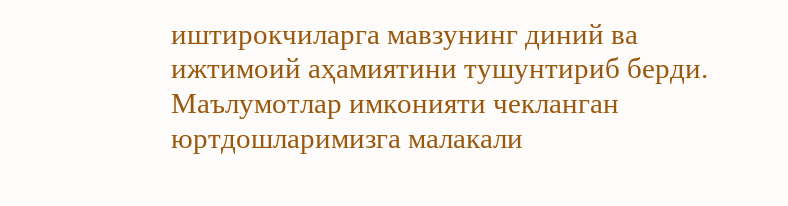иштирокчиларга мавзунинг диний ва ижтимоий аҳамиятини тушунтириб берди. Маълумотлар имконияти чекланган юртдошларимизга малакали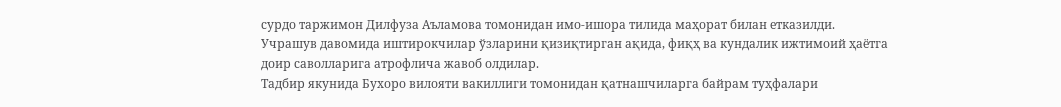сурдо таржимон Дилфуза Аъламова томонидан имо-ишора тилида маҳорат билан етказилди.
Учрашув давомида иштирокчилар ўзларини қизиқтирган ақида, фиқҳ ва кундалик ижтимоий ҳаётга доир саволларига атрофлича жавоб олдилар.
Тадбир якунида Бухоро вилояти вакиллиги томонидан қатнашчиларга байрам туҳфалари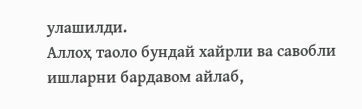улашилди.
Аллоҳ таоло бундай хайрли ва савобли ишларни бардавом айлаб,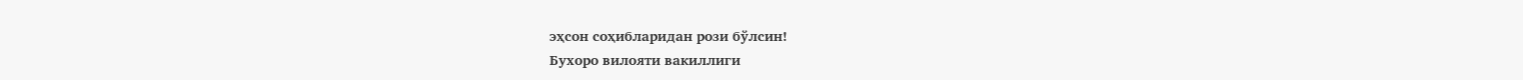эҳсон соҳибларидан рози бўлсин!
Бухоро вилояти вакиллиги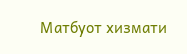Матбуот хизмати